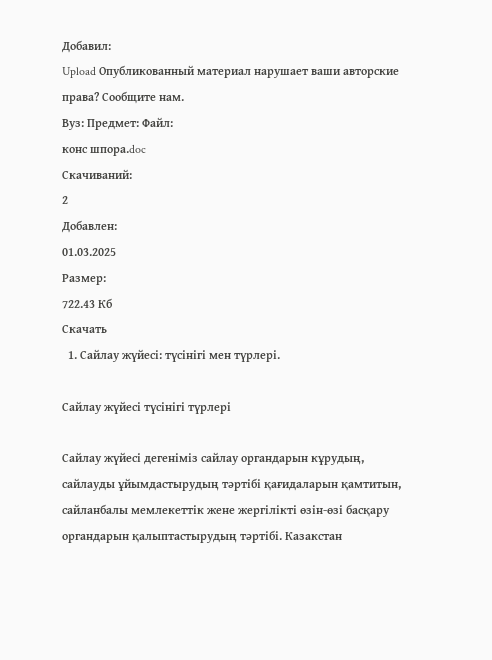Добавил:
Upload Опубликованный материал нарушает ваши авторские права? Сообщите нам.
Вуз: Предмет: Файл:
конс шпора.doc
Скачиваний:
2
Добавлен:
01.03.2025
Размер:
722.43 Кб
Скачать
  1. Сайлау жүйесi: түсiнiгi мен түрлерi.

Сайлау жүйесі түсінігі түрлері

Сайлау жүйесi дегенiмiз сайлау органдарын кұрудың, сайлауды ұйымдастырудың тәртiбi қағидаларын қамтитын, сайланбалы мемлекеттiк жене жергiлiктi өзiн-өзi басқару органдарын қалыптастырудың тәртiбi. Казакстан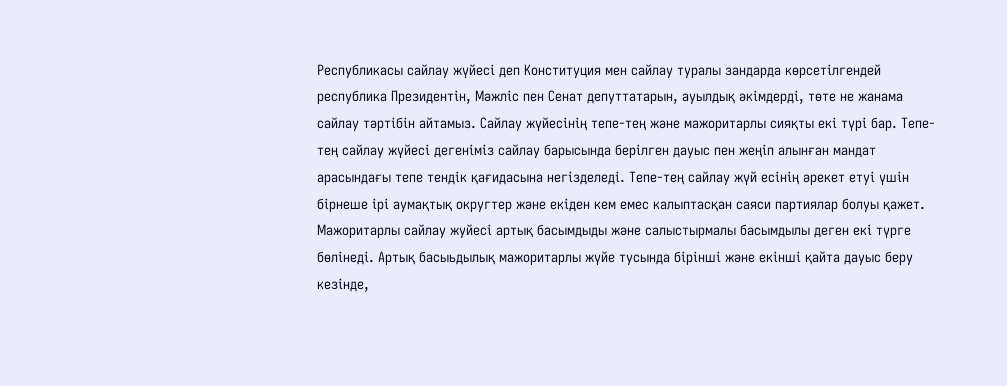Республикасы сайлау жүйесi деп Конституция мен сайлау туралы зандарда көрсетiлгендей республика Президентiн, Мәжлiс пен Сенат депуттатарын, ауылдық әкiмдердi, төте не жанама сайлау тәртiбiн айтамыз. Сайлау жүйесiнiң тепе-тең және мажоритарлы сияқты екi түрi бар. Тепе-тең сайлау жүйесi дегенiмiз сайлау барысында берiлген дауыс пен жеңiп алынған мандат арасындағы тепе тендiк қағидасына негiзделедi. Тепе-тең сайлау жүй есiнің әрекет етуi үшiн бiрнеше iрi аумақтық округтер және екiден кем емес калыптасқан саяси партиялар болуы қажет. Мажоритарлы сайлау жуйесi артық басымдыды және салыстырмалы басымдылы деген екi түрге бөлiнедi. Артық басыьдылық мажоритарлы жүйе тусында бiрiншi және екiншi қайта дауыс беру кезiнде,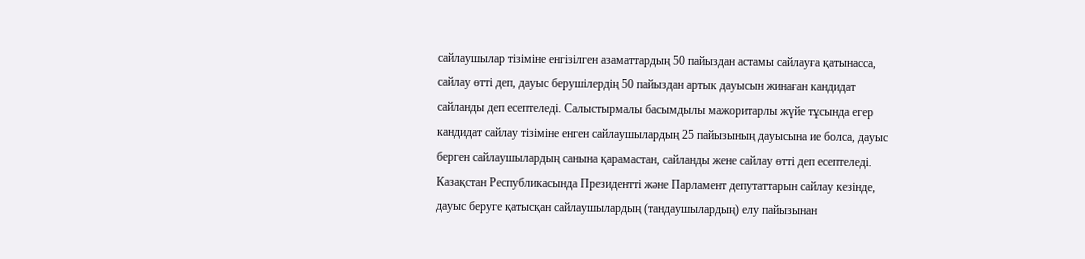сайлаушылар тiзiмiне енгiзiлген азаматтардың 50 пайыздан астамы сайлауға қатынасса, сайлау өттi деп, дауыс берушiлердiң 50 пайыздан артык дауысын жинаған кандидат сайланды деп есептеледi. Салыстырмалы басымдылы мажоритарлы жүйе тұсында егер кандидат сайлау тiзiмiне енген сайлаушылардың 25 пайызының дауысына ие болса, дауыс берген сайлаушылардың санына қарамастан, сайланды жене сайлау өттi деп есептеледi. Казақстан Республикасында Президенттi және Парламент депутаттарын сайлау кезiнде, дауыс беруге қатысқан сайлаушылардың (тандаушылардың) елу пайызынан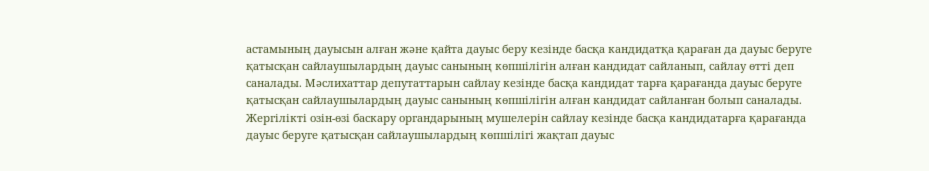астамының дауысын алған және қайта дауыс беру кезiнде басқа кандидатқа қараған да дауыс беруге қатысқан сайлаушылардың дауыс санының көпшiлiгiн алған кандидат сайланып, сайлау өттi деп саналады. Мәслихаттар депутаттарын сайлау кезiнде басқа кандидат тарға қарағанда дауыс беруге қатысқан сайлаушылардың дауыс санының көпшiлiгiн алған кандидат сайланған болып саналады. Жергiлiктi озiн-өзi баскару органдарының мушелерiн сайлау кезiнде басқа кандидатарға қарағанда дауыс беруге қатысқан сайлаушылардың көпшiлiгi жақтап дауыс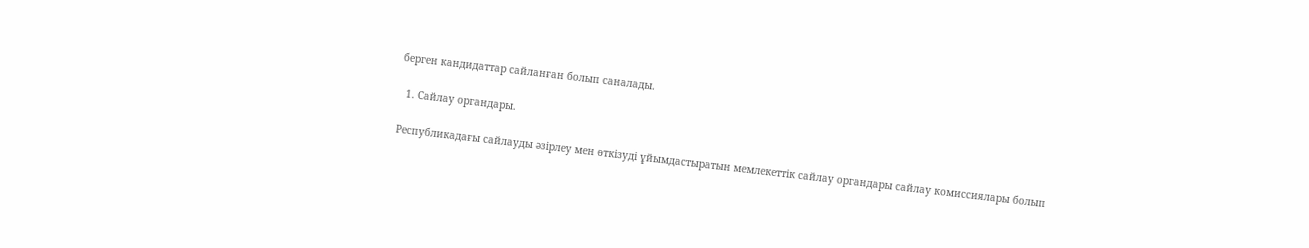берген кандидаттар сайланған болып саналады.

  1. Сайлау органдары.

Республикадағы сайлауды әзірлеу мен өткізуді ұйымдастыратын мемлекеттік сайлау органдары сайлау комиссиялары болып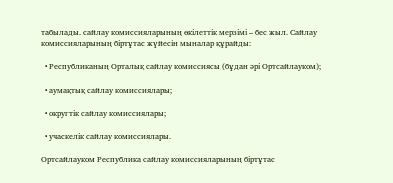табылады. сайлау комиссияларының өкілеттік мерзімі – бес жыл. Сайлау комиссияларының біртұтас жүйесін мыналар құрайды:

  • Республиканың Орталық сайлау комиссиясы (бұдан әрі Ортсайлауком);

  • аумақтық сайлау комиссиялары;

  • округтік сайлау комиссиялары;

  • учаскелік сайлау комиссиялары.

Ортсайлауком Республика сайлау комиссияларының біртұтас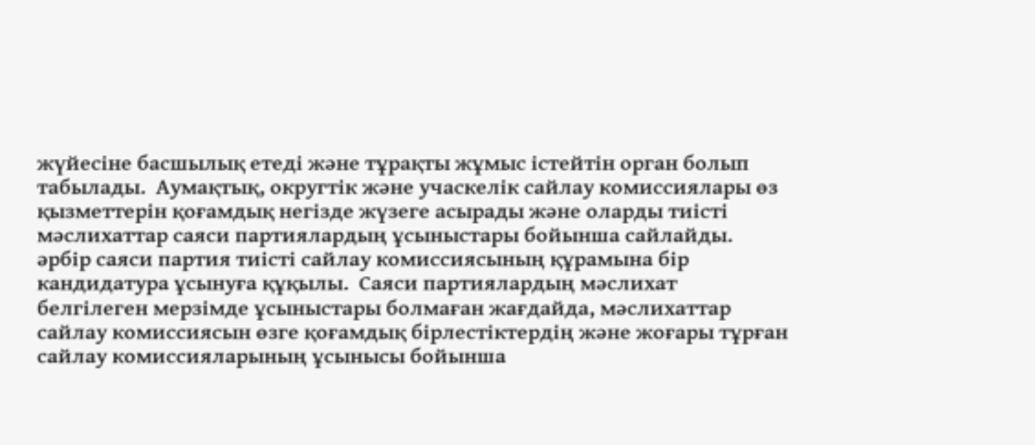жүйесіне басшылық етеді және тұрақты жұмыс істейтін орган болып табылады.  Аумақтық, округтік және учаскелік сайлау комиссиялары өз қызметтерін қоғамдық негізде жүзеге асырады және оларды тиісті мәслихаттар саяси партиялардың ұсыныстары бойынша сайлайды. әрбір саяси партия тиісті сайлау комиссиясының құрамына бір кандидатура ұсынуға құқылы.  Саяси партиялардың мәслихат белгілеген мерзімде ұсыныстары болмаған жағдайда, мәслихаттар сайлау комиссиясын өзге қоғамдық бірлестіктердің және жоғары тұрған сайлау комиссияларының ұсынысы бойынша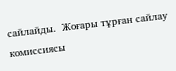сайлайды.  Жоғары тұрған сайлау комиссиясы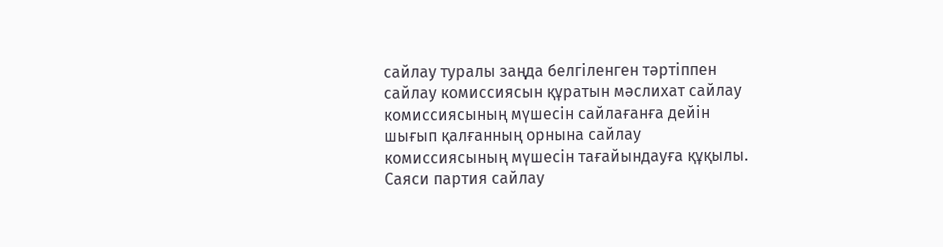сайлау туралы заңда белгіленген тәртіппен сайлау комиссиясын құратын мәслихат сайлау комиссиясының мүшесін сайлағанға дейін шығып қалғанның орнына сайлау комиссиясының мүшесін тағайындауға құқылы.  Саяси партия сайлау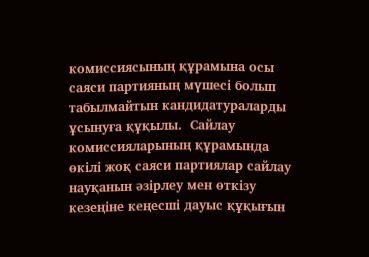комиссиясының құрамына осы саяси партияның мүшесі болып табылмайтын кандидатураларды ұсынуға құқылы.  Сайлау комиссияларының құрамында өкілі жоқ саяси партиялар сайлау науқанын әзірлеу мен өткізу кезеңіне кеңесші дауыс құқығын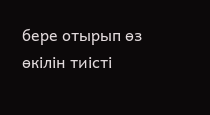бере отырып өз өкілін тиісті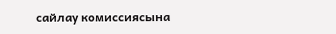сайлау комиссиясына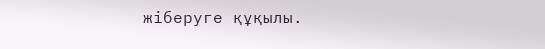жіберуге құқылы.